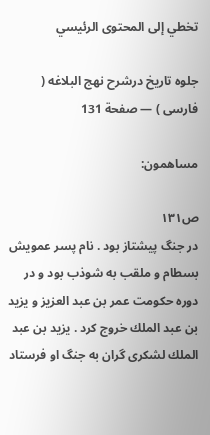تخطي إلى المحتوى الرئيسي

جلوه تاريخ درشرح نهج البلاغه ( فارسى ) — صفحة 131

مساهمون:

ص١٣١
در جنگ پيشتاز بود . نام پسر عمويش بسطام و ملقب به شوذب بود و در دوره حكومت عمر بن عبد العزيز و يزيد بن عبد الملك خروج كرد . يزيد بن عبد الملك لشكرى گران به جنگ او فرستاد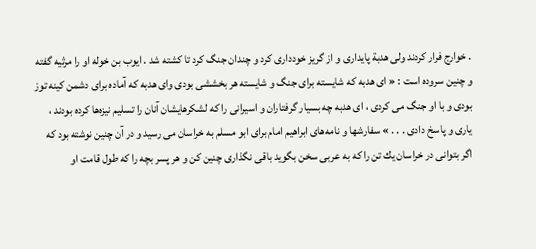. خوارج فرار كردند ولى هدبة پايدارى و از گريز خوددارى كرد و چندان جنگ كرد تا كشته شد . ايوب بن خوله او را مرثيه گفته و چنين سروده است : « اى هدبه كه شايسته براى جنگ و شايسته هر بخششى بودى واى هدبه كه آماده براى دشمن كينه توز بودى و با او جنگ مى كردى ، اى هدبه چه بسيار گرفتاران و اسيرانى را كه لشكرهايشان آنان را تسليم نيزه‌ها كرده بودند ، يارى و پاسخ دادى . . . » سفارشها و نامه‌هاى ابراهيم امام براى ابو مسلم به خراسان مى رسيد و در آن چنين نوشته بود كه اگر بتوانى در خراسان يك تن را كه به عربى سخن بگويد باقى نگذارى چنين كن و هر پسر بچه را كه طول قامت او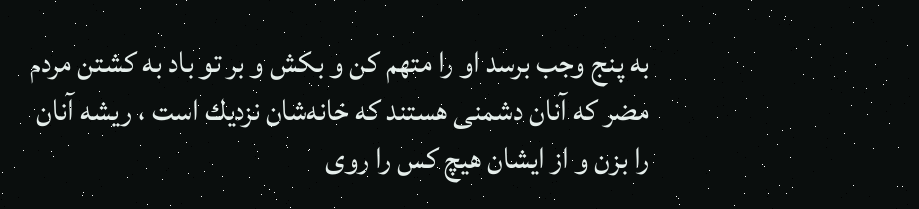به پنج وجب برسد او را متهم كن و بكش و بر تو باد به كشتن مردم مضر كه آنان دشمنى هستند كه خانه‌شان نزديك است ، ريشه آنان را بزن و از ايشان هيچ كس را روى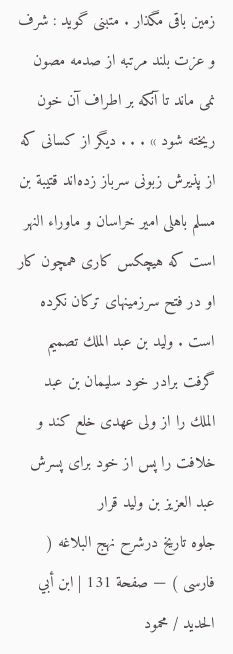زمين باقى مگذار . متبنى گويد : شرف و عزت بلند مرتبه از صدمه مصون نمى ماند تا آنكه بر اطراف آن خون ريخته شود » . . . ديگر از كسانى كه از پذيرش زبونى سرباز زده‌اند قتيبة بن مسلم باهلى امير خراسان و ماوراء النهر است كه هيچكس كارى همچون كار او در فتح سرزمينهاى تركان نكرده است . وليد بن عبد الملك تصميم گرفت برادر خود سليمان بن عبد الملك را از ولى عهدى خلع كند و خلافت را پس از خود براى پسرش عبد العزيز بن وليد قرار
جلوه تاريخ درشرح نهج البلاغه ( فارسى ) — صفحة 131 | ابن أبي الحديد / محمود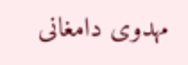مهدوى دامغانى